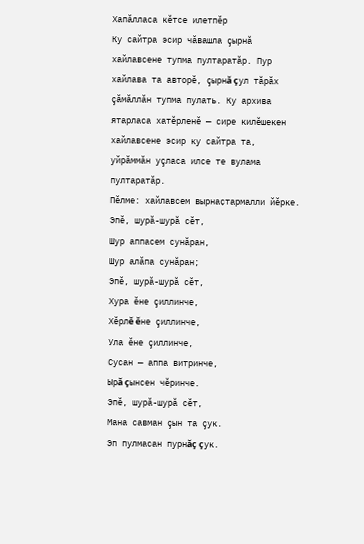Хапăлласа кĕтсе илетпĕр
Ку сайтра эсир чăвашла çырнă хайлавсене тупма пултаратăр. Пур
хайлава та авторĕ, çырнă çул тăрăх çăмăллăн тупма пулать. Ку архива
ятарласа хатĕрленĕ — сире килĕшекен хайлавсене эсир ку сайтра та,
уйрăммăн уçласа илсе те вулама пултаратăр.
Пӗлме: хайлавсем вырнаҫтармалли йӗрке.
Эпĕ, шурă-шурă сĕт,
Шур аппасем сунăран,
Шур алăпа сунăран;
Эпĕ, шурă-шурă сĕт,
Хура ĕне çиллинче,
Хĕрлĕ ĕне çиллинче,
Ула ĕне çиллинче,
Сусан — аппа витринче,
Ырă çынсен чĕринче.
Эпĕ, шурă-шурă сĕт,
Мана савман çын та çук.
Эп пулмасан пурнăç çук.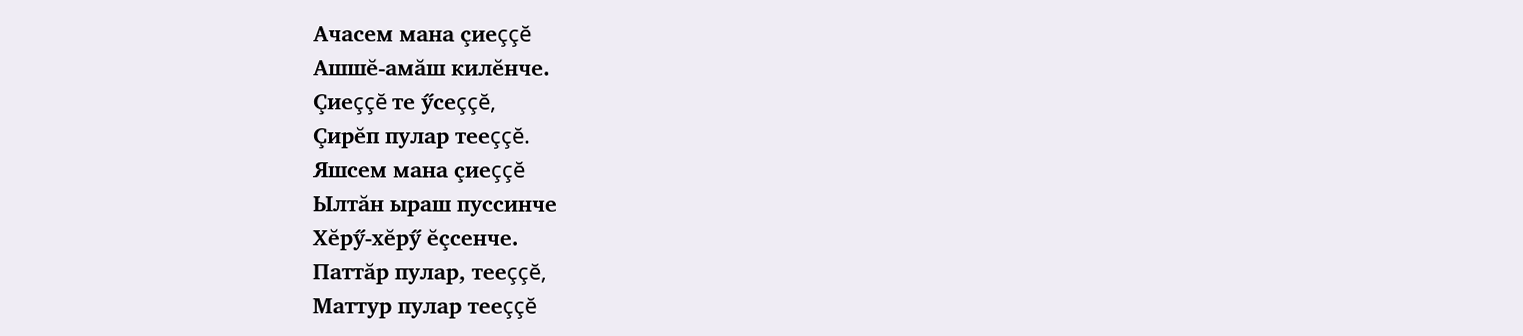Ачасем мана çиеççĕ
Ашшĕ-амăш килĕнче.
Çиеççĕ те ӳсеççĕ,
Çирĕп пулар тееççĕ.
Яшсем мана çиеççĕ
Ылтăн ыраш пуссинче
Хĕрӳ-хĕрӳ ĕçсенче.
Паттăр пулар, тееççĕ,
Маттур пулар тееççĕ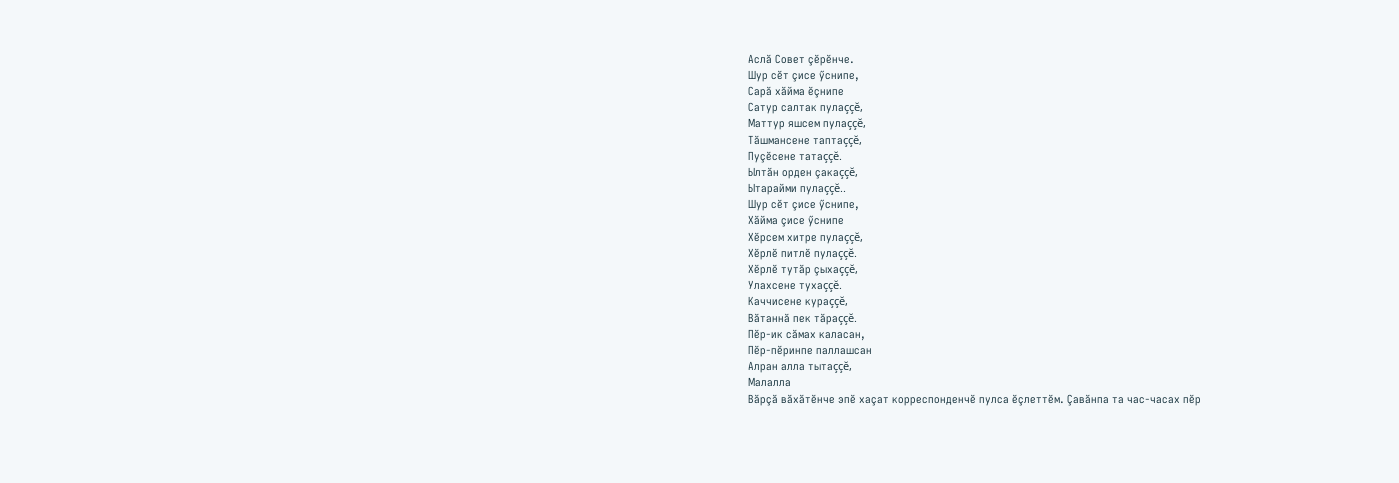Аслă Совет çĕрĕнче.
Шур сĕт çисе ӳснипе,
Сарă хăйма ĕçнипе
Сатур салтак пулаççĕ,
Маттур яшсем пулаççĕ,
Тăшмансене таптаççĕ,
Пуçĕсене татаççĕ.
Ылтăн орден çакаççĕ,
Ытарайми пулаççĕ..
Шур сĕт çисе ӳснипе,
Хăйма çисе ӳснипе
Хĕрсем хитре пулаççĕ,
Хĕрлĕ питлĕ пулаççĕ.
Хĕрлĕ тутăр çыхаççĕ,
Улахсене тухаççĕ.
Каччисене кураççĕ,
Вăтаннă пек тăраççĕ.
Пĕр-ик сăмах каласан,
Пĕр-пĕринпе паллашсан
Алран алла тытаççĕ,
Малалла
Вăрçă вăхăтĕнче эпĕ хаçат корреспонденчĕ пулса ĕçлеттĕм. Çавăнпа та час-часах пĕр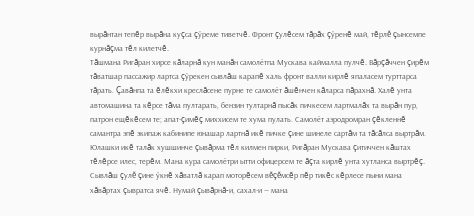вырăнтан тепĕр вырăна куçса çӳреме тиветчĕ. Фронт çулĕсем тăрăх çӳренĕ май, тĕрлĕ çынсемпе курнăçма тĕл килетчĕ.
Тăшмана Ригăран хирсе кăларнă кун манăн самолётпа Мускава каймалла пулчĕ. Вăрçăччен çирĕм тăватшар пассажир лартса çӳрекен сывлăш карапĕ халь фронт валли кирлĕ япаласем турттарса тăрать. Çавăнпа та ĕлĕкхи креслăсене пурне те самолёт ăшĕнчен кăларса пăрахнă. Халĕ унта автомашина та кĕрсе тăма пултарать, бензин тултарнă пысăк пичкесем лартмалăх та вырăн пур, патрон ещĕкĕсем те; апат-çимĕç миххисем те хума пулать. Самолёт аэродромран çĕкленнĕ самантра эпĕ экипаж кабинипе юнашар лартнă икĕ пичке çине шинеле сартăм та тăсăлса выртрăм. Юлашки икĕ талăк хушшинче çывăрма тĕл килмен пирки, Ригăран Мускава çитиччен кăштах тĕлĕрсе илес, терĕм. Мана кура самолётри ытти офицерсем те ăçта кирлĕ унта хутланса выртрĕç. Сывлăш çулĕ çине ӳкнĕ хăватлă карап моторĕсем вĕçĕмсĕр пĕр тикĕс кĕрлесе пыни мана хăвăртах çывратса ячĕ. Нумай çывăрнă-и, сахал-и — мана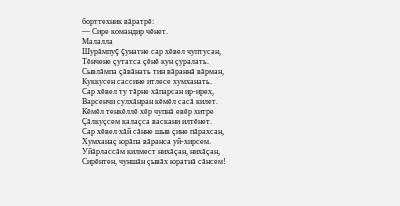борттехник вăратрĕ:
— Сире командир чĕнет.
Малалла
Шурăмпуç çунатне сар хĕвел чуптусан,
Тĕнчене çутатса çĕнĕ кун çуралать.
Сывлăмпа çăвăнать тин вăраннă вăрман,
Куккусен сассине итлесе хумханать.
Сар хĕвел ту тăрне хăпарсан ир-ирех,
Варсенчи сулхăнран кĕмĕл сасă килет.
Кĕмĕл тенкĕллĕ хĕр чупнă евĕр хитре
Çăлкуçсем калаçса васкани илтĕнет.
Сар хĕвел хăй сăнне шыв çине пăрахсан,
Хумханаç юрăпа вăранса уй-хирсем.
Уйăрлассăм килмест нихăçан, нихăçан,
Сирĕнтен, чуншăн çывăх юратнă сăнсем!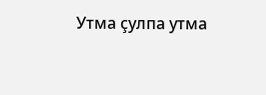Утма çулпа утма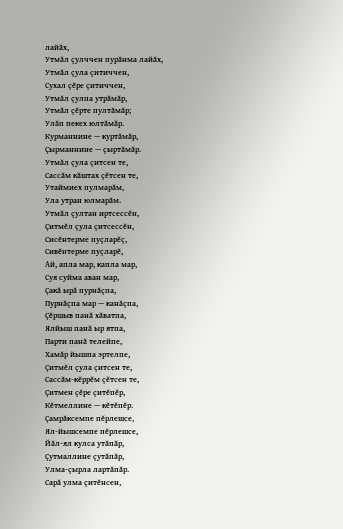лайăх,
Утмăл çулччен пурăнма лайăх,
Утмăл çула çитиччен,
Сухал çĕре çитиччен,
Утмăл çулпа утрăмăр,
Утмăл çĕрте пултăмăр;
Улăп пекех юлтăмăр.
Курманнине — куртăмăр,
Çырманнине — çыртăмăр.
Утмăл çула çитсен те,
Сассăм кăштах çĕтсен те,
Утаймиех пулмарăм,
Ула утран юлмарăм.
Утмăл çултан иртсессĕн,
Çитмĕл çула çитсессĕн,
Сисĕнтерме пуçларĕç,
Сивĕнтерме пуçларĕ,
Ай, апла мар, капла мар,
Суя суйма аван мар,
Çакă ырă пурнăçпа,
Пурнăçпа мар — канăçпа,
Çĕршыв панă хăватпа,
Ялйыш панă ыр ятпа,
Парти панă телейпе,
Хамăр йышпа эртелпе,
Çитмĕл çула çитсен те,
Сассăм-кĕррĕм çĕтсен те,
Çитмен çĕре çитĕпĕр,
Кĕтмеллине — кĕтĕпĕр.
Çамрăксемпе пĕрлешсе,
Ял-йышсемпе пĕрлешсе,
Йăл-ял кулса утăпăр,
Çутмаллине çутăпăр,
Улма-çырла лартăпăр.
Сарă улма çитĕнсен,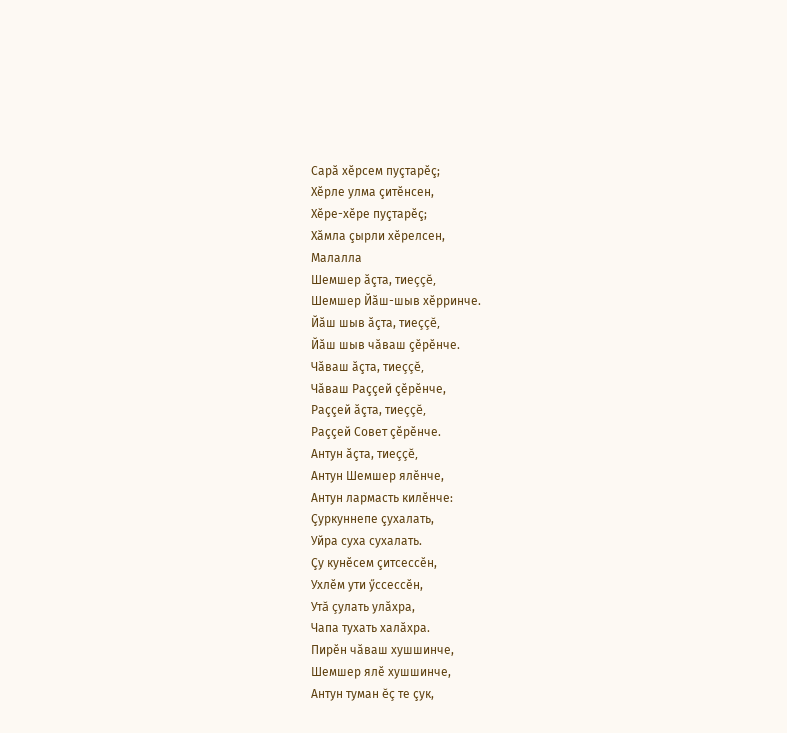Сарă хĕрсем пуçтарĕç;
Хĕрле улма çитĕнсен,
Хĕре-хĕре пуçтарĕç;
Хăмла çырли хĕрелсен,
Малалла
Шемшер ăçта, тиеççĕ,
Шемшер Йăш-шыв хĕрринче.
Йăш шыв ăçта, тиеççĕ,
Йăш шыв чăваш çĕрĕнче.
Чăваш ăçта, тиеççĕ,
Чăваш Раççей çĕрĕнче,
Раççей ăçта, тиеççĕ,
Раççей Совет çĕрĕнче.
Антун ăçта, тиеççĕ,
Антун Шемшер ялĕнче,
Антун лармасть килĕнче:
Çуркуннепе çухалать,
Уйра суха сухалать.
Çу кунĕсем çитсессĕн,
Ухлĕм ути ӳссессĕн,
Утă çулать улăхра,
Чапа тухать халăхра.
Пирĕн чăваш хушшинче,
Шемшер ялĕ хушшинче,
Антун туман ĕç те çук,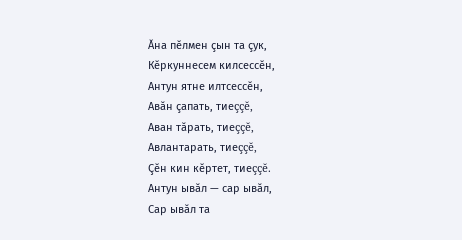Ăна пĕлмен çын та çук,
Кĕркуннесем килсессĕн,
Антун ятне илтсессĕн,
Авăн çапать, тиеççĕ,
Аван тăрать, тиеççĕ,
Авлантарать, тиеççĕ,
Çĕн кин кĕртет, тиеççĕ.
Антун ывăл — сар ывăл,
Сар ывăл та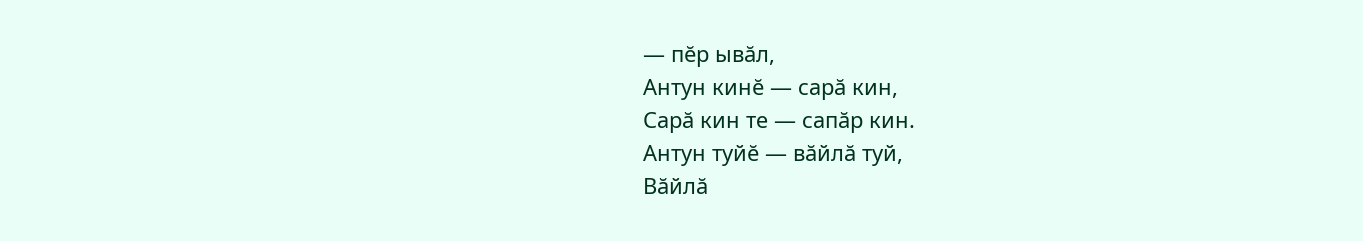— пĕр ывăл,
Антун кинĕ — сарă кин,
Сарă кин те — сапăр кин.
Антун туйĕ — вăйлă туй,
Вăйлă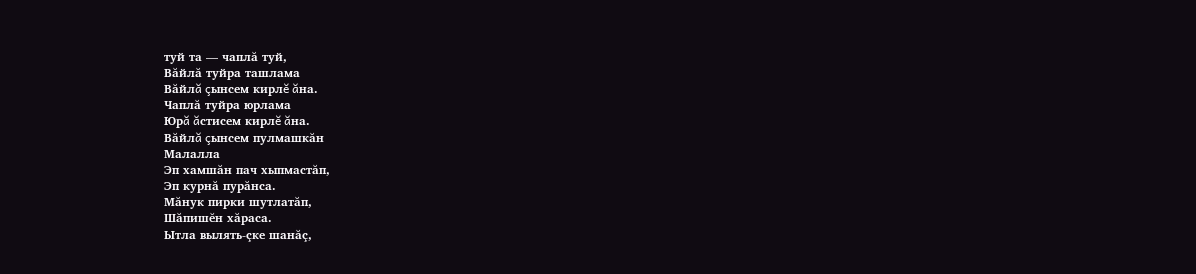туй та — чаплă туй,
Вăйлă туйра ташлама
Вăйлă çынсем кирлĕ ăна.
Чаплă туйра юрлама
Юрă ăстисем кирлĕ ăна.
Вăйлă çынсем пулмашкăн
Малалла
Эп хамшăн пач хыпмастăп,
Эп курнă пурăнса.
Мăнук пирки шутлатăп,
Шăпишĕн хăраса.
Ытла вылять-çке шанăç,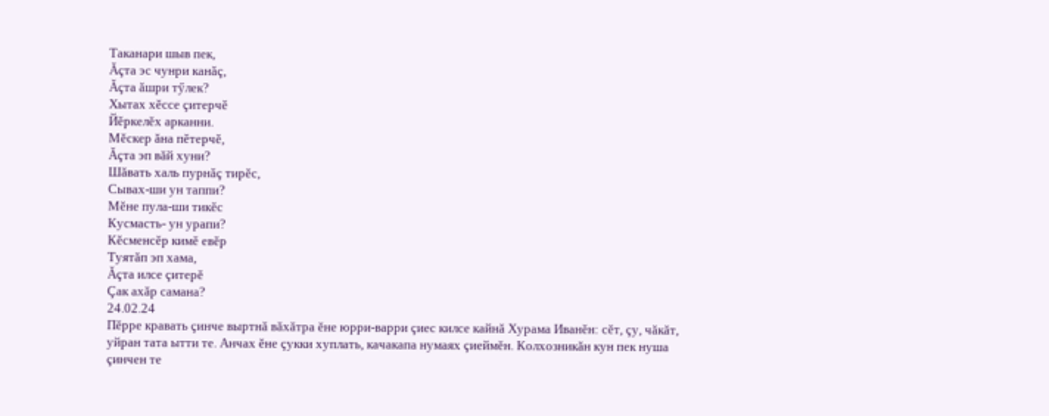Таканари шыв пек,
Ăçта эс чунри канăç,
Ăçта ăшри тӳлек?
Хытах хĕссе çитерчĕ
Йĕркелĕх арканни.
Мĕскер ăна пĕтерчĕ,
Ăçта эп вăй хуни?
Шăвать халь пурнăç тирĕс,
Сывах-ши ун таппи?
Мĕне пула-ши тикĕс
Кусмасть- ун урапи?
Кĕсменсĕр кимĕ евĕр
Туятăп эп хама,
Ăçта илсе çитерĕ
Çак ахăр самана?
24.02.24
Пĕрре кравать çинче выртнă вăхăтра ĕне юрри-варри çиес килсе кайнă Хурама Иванĕн: сĕт, çу, чăкăт, уйран тата ытти те. Анчах ĕне çукки хуплать, качакапа нумаях çиеймĕн. Колхозникăн кун пек нуша çинчен те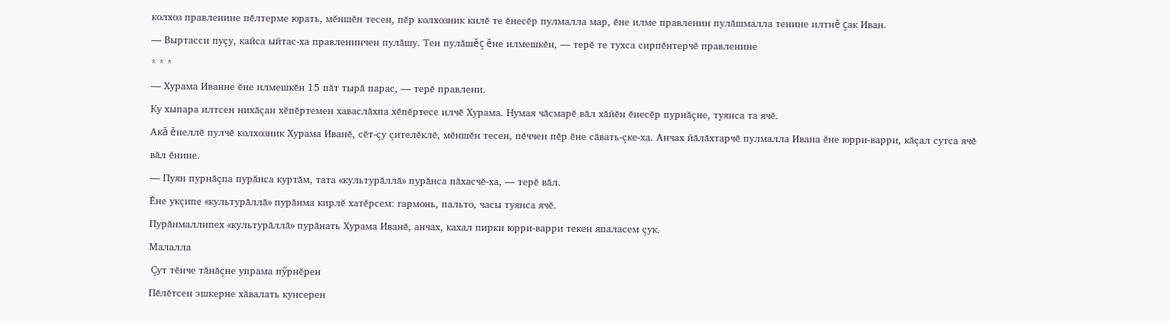колхоз правленине пĕлтерме юрать, мĕншĕн тесен, пĕр колхозник килĕ те ĕнесĕр пулмалла мар, ĕне илме правленин пулăшмалла тенине илтнĕ çак Иван.
— Выртасси пуçу, кайса ыйтас-ха правленинчен пулăшу. Тен пулăшĕç ĕне илмешкĕн, — терĕ те тухса сирпĕнтерчĕ правленине
* * *
— Хурама Иванне ĕне илмешкĕн 15 пăт тырă парас, — терĕ правлени.
Ку хыпара илтсен нихăçан хĕпĕртемен хаваслăхпа хĕпĕртесе илчĕ Хурама. Нумая чăсмарĕ вăл хăйĕн ĕнесĕр пурнăçне, туянса та ячĕ.
Акă ĕнеллĕ пулчĕ колхозник Хурама Иванĕ, сĕт-çу çителĕклĕ, мĕншĕн тесен, пĕччен пĕр ĕне сăвать-çке-ха. Анчах йăлăхтарчĕ пулмалла Ивана ĕне юрри-варри, кăçал сутса ячĕ вăл ĕнине.
— Пуян пурнăçпа пурăнса куртăм, тата «культурăллă» пурăнса пăхасчĕ-ха, — терĕ вăл.
Ĕне укçипе «культурăллă» пурăнма кирлĕ хатĕрсем: гармонь, пальто, часы туянса ячĕ.
Пурăнмаллипех «культурăллă» пурăнать Хурама Иванĕ, анчах, кахал пирки юрри-варри текен япаласем çук.
Малалла
 Çут тĕнче тăнăçне упрама пӳрнĕрен
Пĕлĕтсен эшкерне хăвалать кунсерен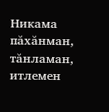Никама пăхăнман, тăнламан, итлемен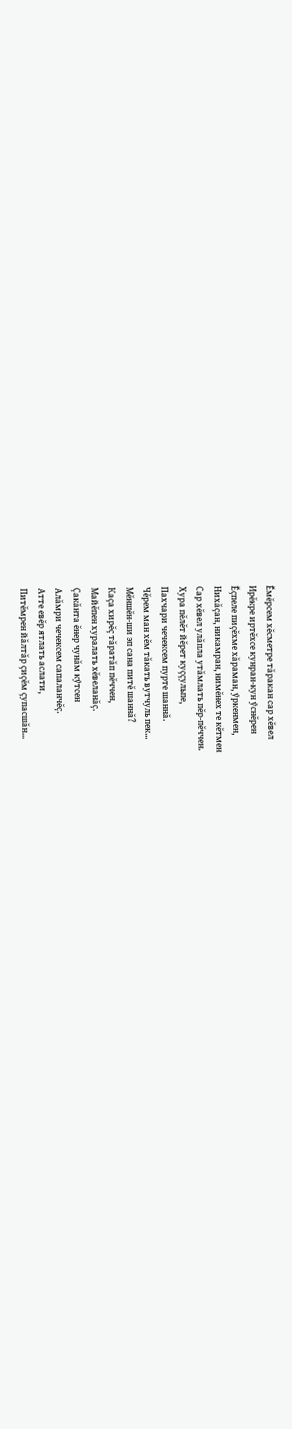Ĕмĕрсем хĕсметре тăракан сар хĕвел
Ирĕкре иртĕхсе кунран-кун ӳснĕрен
Ĕçпеле пиçĕхме хăраман, ӳркенмен,
Нихăçан, никамран, нимĕнех те кĕтмен
Сар хĕвел улăпла утăмлать пĕр-пĕччен.
Хура пĕлĕт йĕрет куççульпе,
Пахчари чечексем пурте шаннă.
Чĕрем ман хĕм тăкать вутчуль пек...
Мĕншĕн-ши эп сана питĕ шаннă?
Каçа хирĕç тăратăп пĕччен,
Майĕпен хуралать хĕвеланăç.
Çакăнта ĕнер чунăм кӳтсен
Алăмри чечексем сапаланчĕç.
Атте евĕр ятлать аслати,
Питĕмрен йăлтăр çиçĕм çупасшăн...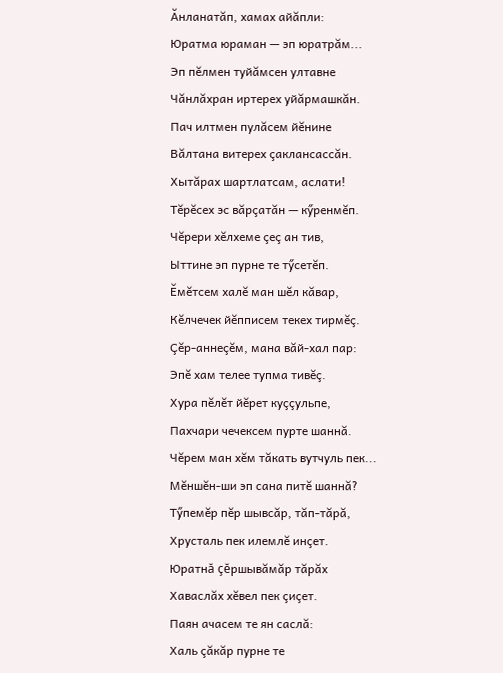Ăнланатăп, хамах айăпли:
Юратма юраман — эп юратрăм...
Эп пĕлмен туйăмсен ултавне
Чăнлăхран иртерех уйăрмашкăн.
Пач илтмен пулăсем йĕнине
Вăлтана витерех çаклансассăн.
Хытăрах шартлатсам, аслати!
Тĕрĕсех эс вăрçатăн — кӳренмĕп.
Чĕрери хĕлхеме çеç ан тив,
Ыттине эп пурне те тӳсетĕп.
Ĕмĕтсем халĕ ман шĕл кăвар,
Кĕлчечек йĕпписем текех тирмĕç.
Çĕр-аннеçĕм, мана вăй-хал пар:
Эпĕ хам телее тупма тивĕç.
Хура пĕлĕт йĕрет куççульпе,
Пахчари чечексем пурте шаннă.
Чĕрем ман хĕм тăкать вутчуль пек...
Мĕншĕн-ши эп сана питĕ шаннă?
Тӳпемĕр пĕр шывсăр, тăп-тăрă,
Хрусталь пек илемлĕ инçет.
Юратнă çĕршывăмăр тăрăх
Хаваслăх хĕвел пек çиçет.
Паян ачасем те ян саслă:
Халь çăкăр пурне те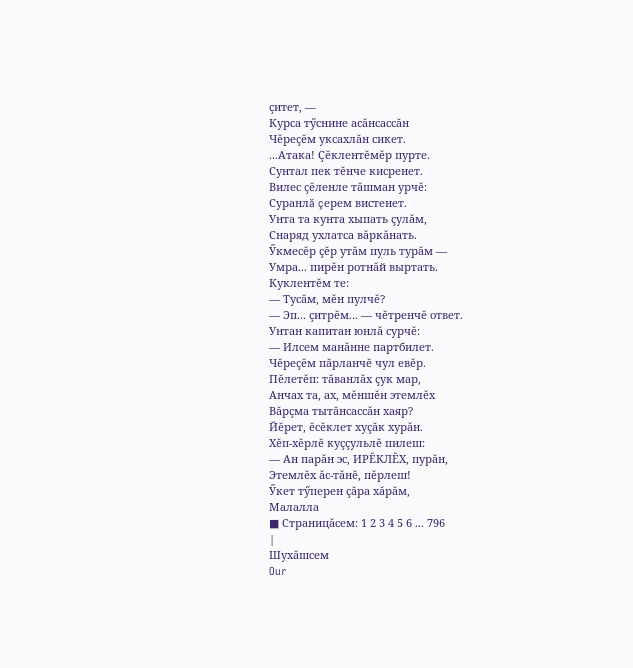çитет, —
Курса тӳснине асăнсассăн
Чĕреçĕм уксахлăн сикет.
...Атака! Çĕклентĕмĕр пурте.
Сунтал пек тĕнче кисренет.
Вилес çĕленле тăшман урчĕ:
Суранлă çерем вистенет.
Унта та кунта хыпать çулăм,
Снаряд ухлатса вăркăнать.
Ӳкмесĕр çĕр утăм пуль турăм —
Умра... пирĕн ротнăй выртать.
Куклентĕм те:
— Тусăм, мĕн пулчĕ?
— Эп... çитрĕм... — чĕтренчĕ ответ.
Унтан капитан юнлă сурчĕ:
— Илсем манăнне партбилет.
Чĕреçĕм пăрланчĕ чул евĕр.
Пĕлетĕп: тăванлăх çук мар,
Анчах та, ах, мĕншĕн этемлĕх
Вăрçма тытăнсассăн хаяр?
Йĕрет, ĕсĕклет хуçăк хурăн.
Хĕп-хĕрлĕ куççульлĕ пилеш:
— Ан парăн эс, ИРĔКЛĔХ, пурăн,
Этемлĕх ăс-тăнĕ, пĕрлеш!
Ӳкет тӳперен çăра хăрăм,
Малалла
■ Страницăсем: 1 2 3 4 5 6 ... 796
|
Шухăшсем
Our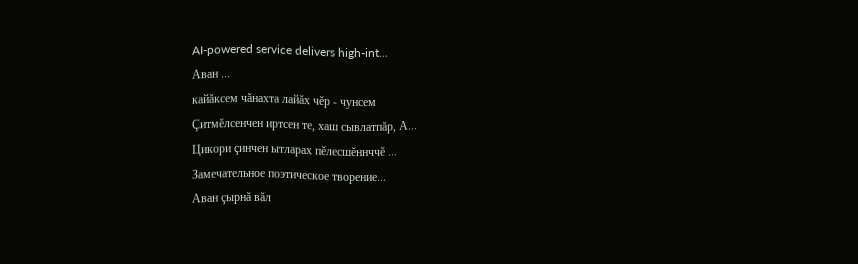AI-powered service delivers high-int...
Аван ...
кайăксем чăнахта лайăх чĕр - чунсем
Çитмĕлсенчен иртсен те, хаш сывлатпăр, А...
Цикори çинчен ытларах пĕлесшĕннччĕ ...
Замечательное поэтическое творение...
Аван çырнă вăл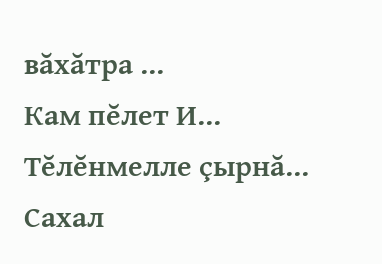вăхăтра ...
Кам пĕлет И...
Тĕлĕнмелле çырнă...
Сахал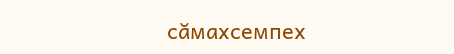сăмахсемпех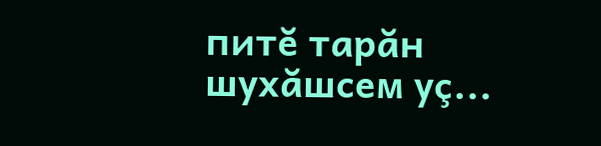питĕ тарăн шухăшсем уç...